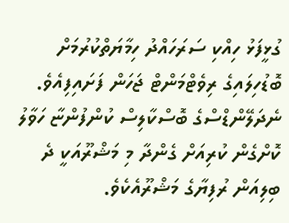ގުޅީފަޅު ހިއްކި ސަރަހައްދު ހިމާޔަތްކުރުމަށް ބޮޑުހިލައިގެ ރިވެޓްމަންޓް ޖަހަން ފަށައިފިއެވެ.
ނެދަލޭންޑްސްގެ ބޮސްކާލިސް ކުންފުންޏާ ހަވާލު ކޮށްގެން ކުރިއަށް ގެންދާ މި މަޝްރޫއަކީ ދެ ބިލިއަން ރުފިޔާގެ މަޝްރޫއެކެވެ.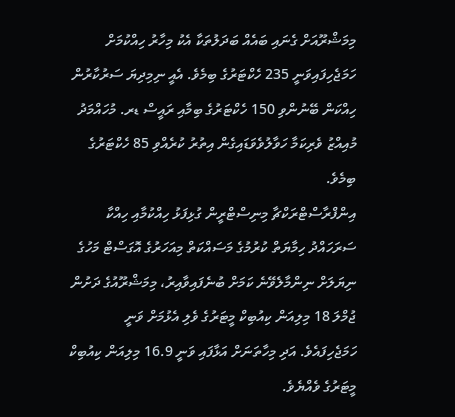މިމަޝްރޫއަށް ގެނައި ބައެއް ބަދަލުތަކާ އެކު މިހާރު ހިއްކުމަށް ހަމަޖެހިފައިވަނީ 235 ހެކްޓަރުގެ ބިމެވެ. އެއީ ނިމިދިޔަ ސަރުކާރުން ހިއްކަން ބޭނުންވި 150 ހެކްޓަރުގެ ބިމާއި ރައީސް ޑރ. މުހައްމަދު މުއިއްޒު ވެރިކަމާ ހަވާލުވެވަޑައިގެން އިތުރު ކުރެއްވި 85 ހެކްޓަރުގެ ބިމެވެ.
އިންފްރާސްޓްރަކްޗާ މިނިސްޓްރީން ގުޅިފަޅު ހިއްކުމާއި ހިއްކާ ސަރަހައްދު ހިމާޔަތް ކުރުމުގެ މަސައްކަތް މިއަހަރުގެ އޮގަސްޓް މަހުގެ ނިޔަލަށް ނިންމާލެވޭނެ ކަމަށް ބުނެފައިވާއިރު، މިމަޝްރޫއުގެ ދަށުން ޖުމްލަ 18 މިލިއަން ކިއުބިކް މީޓަރުގެ ވެލި އެޅުމަށް ވަނީ ހަމަޖެހިފައެވެ. އަދި މިހާތަނަށް އަޅާފައި ވަނީ 16.9 މިލިއަން ކިއުބިކް މީޓަރުގެ ވެއްޔެވެ.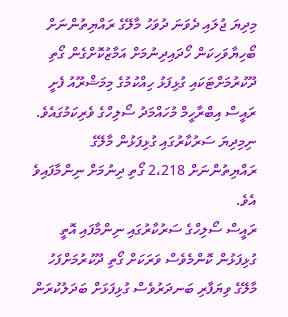މިދިޔަ ޖުލައި ދެވަނަ ދުވަހު މާލޭގެ ރައްޔިތުންނަށް ބޯހިޔާވަހިކަން ހޯދައިދިނުމަށް އަމާޒުކޮށްގެން ގޯތި ދޫކުރުމަށްޓަކައި ގުޅިފަޅު ހިއްކުމުގެ މިމަޝްރޫއު ފެށީ ރައީސް އިބްރާހީމް މުހައްމަދު ސޯލިހްގެ ވެރިކަމުގައެވެ. ނިމިދިޔަ ސަރުކާރުގައި ގުޅިފަޅުން މާލޭގެ ރައްޔިތުންނަށް 2،218 ގޯތި ދިނުމަށް ނިންމާފައިވެ އެވެ.
ރައީސް ސޯލިހްގެ ސަރުކާރުގައި ނިންމާފައި އޮތީ ގުޅިފަޅުން ކޮންމެވެސް ވަރަކަށް ގޯތި ދޫކުރުމަށްފަހު މާލޭގެ ވިޔަފާރި ބަނދަރުވެސް ގުޅިފަޅަށް ބަދަލުކުރަން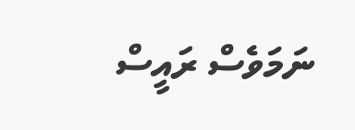ނަމަވެސް ރައީސް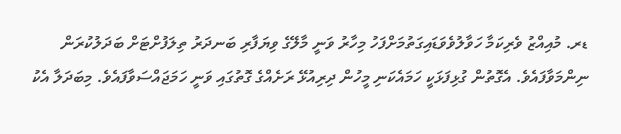ޑރ. މުއިއްޒު ވެރިކަމާ ހަވާލުވެވަޑައިގަތުމަށްފަހު މިހާރު ވަނީ މާލޭގެ ވިޔަފާރި ބަނދަރު ތިލަފުށްޓަށް ބަދަލުކުރަން ނިންމަވާފައެވެ. އެގޮތުން ގުޅިފަޅަކީ ހަމައެކަނި މީހުން ދިރިއުޅޭ ރަށެއްގެ ގޮތުގައި ވަނީ ހަމަޖައްސަވާފައެވެ. މިބަދަލާ އެކު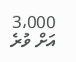3،000 އަށް ވުރެ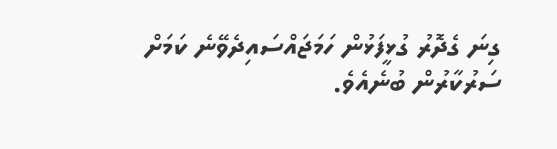ގިނަ ގެދޮރު ގުޅީފަޅުން ހަމަޖައްސައިދެވޭނެ ކަމަށް ސަރުކާރުން ބުނެއެވެ.